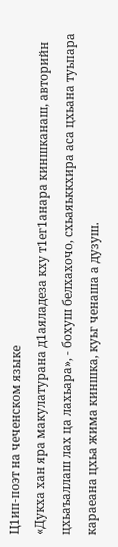Ц1ип-поэт на чеченском языке
«Дукха хан яра макулатурана д1аяладеза кху т1ег1анара киншканаш, авторийн цхьаъаллаш лах ца лахьара», - бохуш белхахочо, схьаяьккхира аса цхьана туьпара караеана цхьа жима киншка, куьг ченаша а дузуш.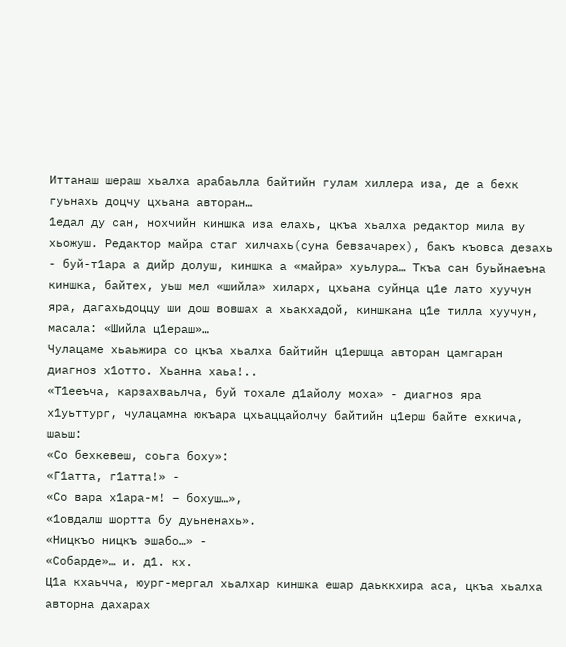Иттанаш шераш хьалха арабаьлла байтийн гулам хиллера иза, де а бехк гуьнахь доцчу цхьана авторан…
1едал ду сан, нохчийн киншка иза елахь, цкъа хьалха редактор мила ву хьожуш. Редактор майра стаг хилчахь(суна бевзачарех), бакъ къовса дезахь - буй-т1ара а дийр долуш, киншка а «майра» хуьлура… Ткъа сан буьйнаеъна киншка, байтех, уьш мел «шийла» хиларх, цхьана суйнца ц1е лато хуучун яра, дагахьдоццу ши дош вовшах а хьакхадой, киншкана ц1е тилла хуучун, масала: «Шийла ц1ераш»…
Чулацаме хьаьжира со цкъа хьалха байтийн ц1ершца авторан цамгаран диагноз х1отто. Хьанна хаьа!..
«Т1ееъча, карзахваьлча, буй тохале д1айолу моха» - диагноз яра х1уьттург, чулацамна юкъара цхьаццайолчу байтийн ц1ерш байте ехкича, шаьш:
«Со бехкевеш, соьга боху»:
«Г1атта, г1атта!» -
«Со вара х1ара-м! – бохуш…»,
«1овдалш шортта бу дуьненахь».
«Ницкъо ницкъ эшабо…» -
«Собарде»… и. д1. кх.
Ц1а кхаьчча, юург-мергал хьалхар киншка ешар даьккхира аса, цкъа хьалха авторна дахарах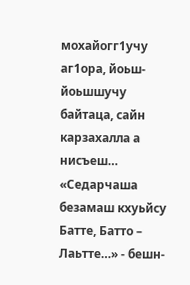мохайогг1учу аг1ора, йоьш-йоьшшучу байтаца, сайн карзахалла а нисъеш…
«Седарчаша безамаш кхуьйсу Батте, Батто – Лаьтте…» - бешн-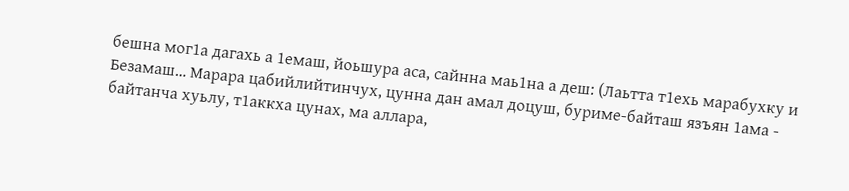бешна мог1а дагахь а 1емаш, йоьшура аса, сайнна маь1на а деш: (Лаьтта т1ехь марабухку и Безамаш… Марара цабийлийтинчух, цунна дан амал доцуш, буриме-байташ язъян 1ама - байтанча хуьлу, т1аккха цунах, ма аллара,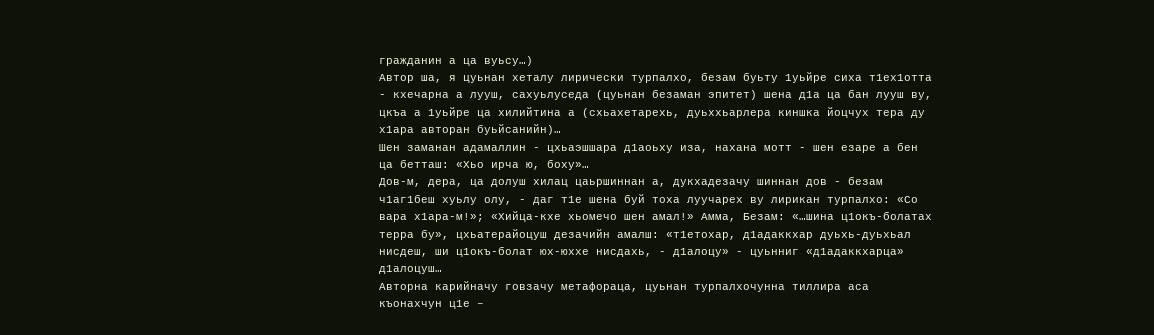гражданин а ца вуьсу…)
Автор ша, я цуьнан хеталу лирически турпалхо, безам буьту 1уьйре сиха т1ех1отта - кхечарна а лууш, сахуьлуседа (цуьнан безаман эпитет) шена д1а ца бан лууш ву, цкъа а 1уьйре ца хилийтина а (схьахетарехь, дуьххьарлера киншка йоцчух тера ду х1ара авторан буьйсанийн)…
Шен заманан адамаллин - цхьаэшшара д1аоьху иза, нахана мотт - шен езаре а бен ца бетташ: «Хьо ирча ю, боху»…
Дов-м, дера, ца долуш хилац цаьршиннан а, дукхадезачу шиннан дов - безам ч1аг1беш хуьлу олу, - даг т1е шена буй тоха луучарех ву лирикан турпалхо: «Со вара х1ара-м!»; «Хийца-кхе хьомечо шен амал!» Амма, Безам: «…шина ц1окъ-болатах терра бу», цхьатерайоцуш дезачийн амалш: «т1етохар, д1адаккхар дуьхь-дуьхьал нисдеш, ши ц1окъ-болат юх-юххе нисдахь, - д1алоцу» - цуьнниг «д1адаккхарца» д1алоцуш…
Авторна карийначу говзачу метафораца, цуьнан турпалхочунна тиллира аса къонахчун ц1е –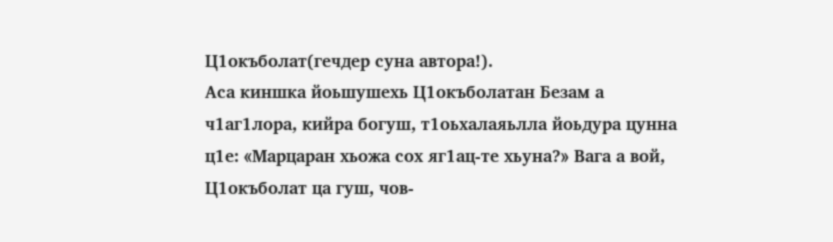Ц1окъболат(гечдер суна автора!).
Аса киншка йоьшушехь Ц1окъболатан Безам а ч1аг1лора, кийра богуш, т1оьхалаяьлла йоьдура цунна ц1е: «Марцаран хьожа сох яг1ац-те хьуна?» Вага а вой, Ц1окъболат ца гуш, чов-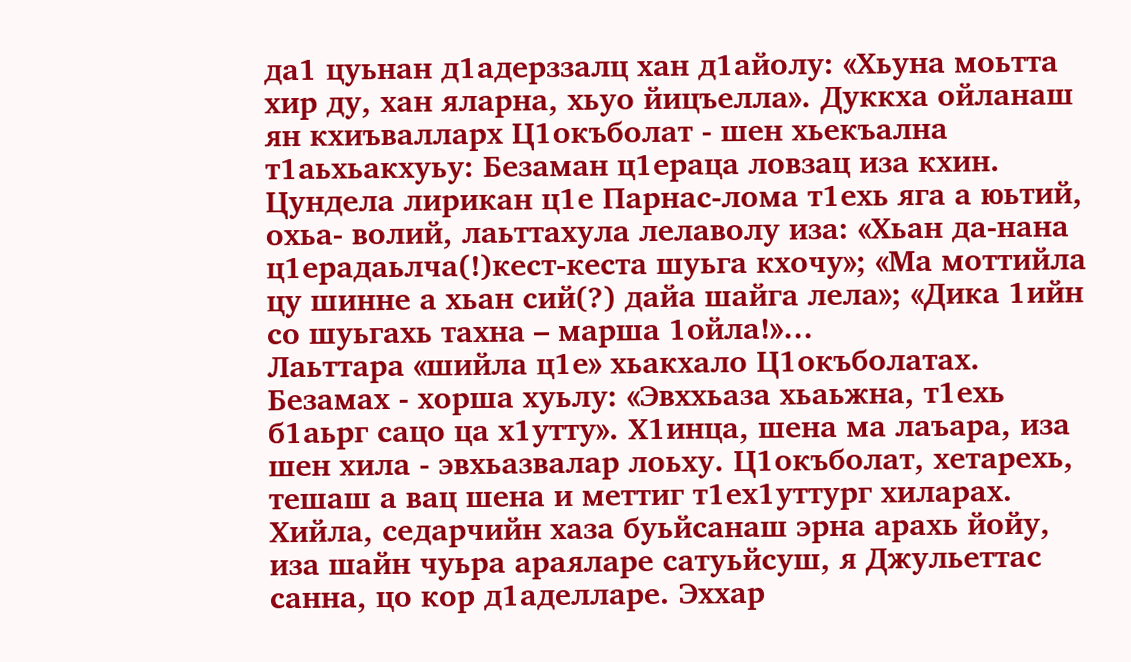да1 цуьнан д1адерззалц хан д1айолу: «Хьуна моьтта хир ду, хан яларна, хьуо йицъелла». Дуккха ойланаш ян кхиъвалларх Ц1окъболат - шен хьекъална т1аьхьакхуьу: Безаман ц1ераца ловзац иза кхин. Цундела лирикан ц1е Парнас-лома т1ехь яга а юьтий, охьа- волий, лаьттахула лелаволу иза: «Хьан да-нана ц1ерадаьлча(!)кест-кеста шуьга кхочу»; «Ма моттийла цу шинне а хьан сий(?) дайа шайга лела»; «Дика 1ийн со шуьгахь тахна – марша 1ойла!»…
Лаьттара «шийла ц1е» хьакхало Ц1окъболатах. Безамах - хорша хуьлу: «Эвххьаза хьаьжна, т1ехь б1аьрг сацо ца х1утту». Х1инца, шена ма лаъара, иза шен хила - эвхьазвалар лоьху. Ц1окъболат, хетарехь, тешаш а вац шена и меттиг т1ех1уттург хиларах. Хийла, седарчийн хаза буьйсанаш эрна арахь йойу, иза шайн чуьра араяларе сатуьйсуш, я Джульеттас санна, цо кор д1аделларе. Эххар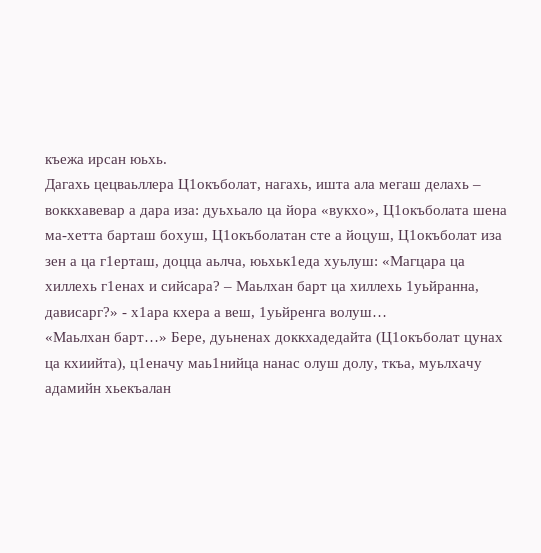къежа ирсан юьхь.
Дагахь цецваьллера Ц1окъболат, нагахь, ишта ала мегаш делахь – воккхавевар а дара иза: дуьхьало ца йора «вукхо», Ц1окъболата шена ма-хетта барташ бохуш, Ц1окъболатан сте а йоцуш, Ц1окъболат иза зен а ца г1ерташ, доцца аьлча, юьхьк1еда хуьлуш: «Магцара ца хиллехь г1енах и сийсара? – Маьлхан барт ца хиллехь 1уьйранна, дависарг?» - х1ара кхера а веш, 1уьйренга волуш…
«Маьлхан барт…» Бере, дуьненах доккхадедайта (Ц1окъболат цунах ца кхиийта), ц1еначу маь1нийца нанас олуш долу, ткъа, муьлхачу адамийн хьекъалан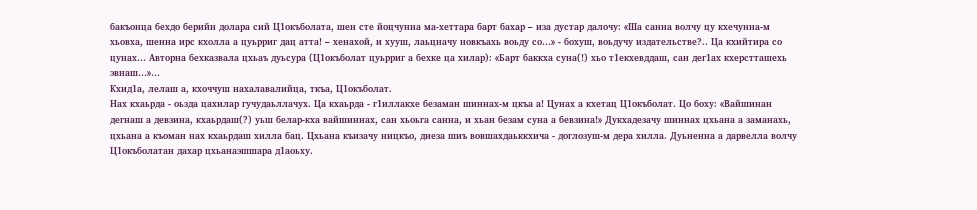бакъонца бехдо берийн долара сий Ц1окъболата, шен сте йоцчунна ма-хеттара барт бахар – иза дустар далочу: «Ша санна волчу цу кхечунна-м хьовха, шенна ирс кхолла а цуьрриг дац атта! – хенахой, и хууш, лаьцначу новкъахь воьду со…» - бохуш, воьдучу издательстве?.. Ца кхийтира со цунах… Авторна бехказвала цхьаъ дуьсура (Ц1окъболат цуьрриг а бехке ца хилар): «Барт баккха суна(!) хьо т1екхевддаш, сан дег1ах кхерстташехь эвнаш…»…
Кхид1а, лелаш а, кхоччуш нахалавалийца, ткъа, Ц1окъболат.
Нах кхаьрда - оьзда цахилар гучудаьллачух. Ца кхаьрда - г1иллакхе безаман шиннах-м цкъа а! Цунах а кхетац Ц1окъболат. Цо боху: «Вайшинан дегнаш а девзина, кхаьрдаш(?) уьш белар-кха вайшиннах, сан хьоьга санна, и хьан безам суна а бевзина!» Дукхадезачу шиннах цхьана а заманахь, цхьана а къоман нах кхаьрдаш хилла бац. Цхьана къизачу ницкъо, диеза шиъ вовшахдаьккхича - доглозуш-м дера хилла. Дуьненна а дарвелла волчу Ц1окъболатан дахар цхьанаэшшара д1аоьху.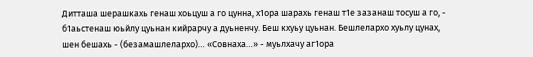Дитташа шерашкахь генаш хоьцуш а го цунна, х1ора шарахь генаш т1е зазанаш тосуш а го, - б1аьстенаш юьйлу цуьнан кийрарчу а дуьненчу. Беш кхуьу цуьнан. Бешлелархо хуьлу цунах, шен бешахь - (безамашлелархо)… «Совнаха…» - муьлхачу аг1ора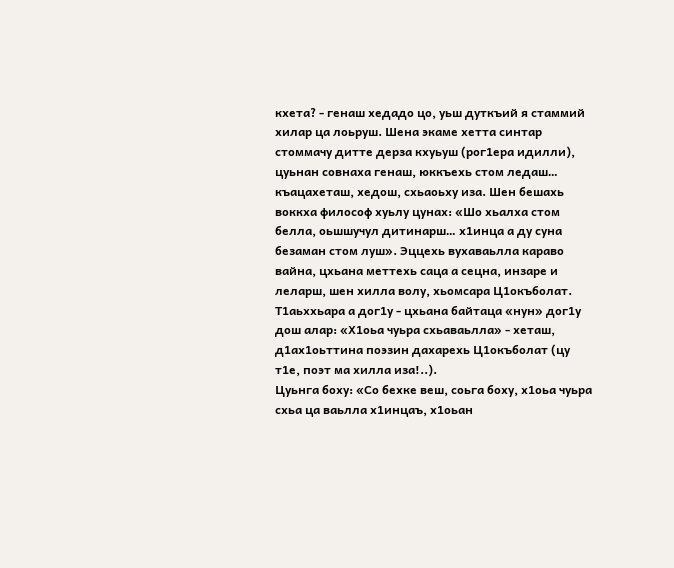кхета? - генаш хедадо цо, уьш дуткъий я стаммий хилар ца лоьруш. Шена экаме хетта синтар стоммачу дитте дерза кхуьуш (рог1ера идилли), цуьнан совнаха генаш, юккъехь стом ледаш… къацахеташ, хедош, схьаоьху иза. Шен бешахь воккха философ хуьлу цунах: «Шо хьалха стом белла, оьшшучул дитинарш… х1инца а ду суна безаман стом луш». Эццехь вухаваьлла караво вайна, цхьана меттехь саца а сецна, инзаре и леларш, шен хилла волу, хьомсара Ц1окъболат.
Т1аьххьара а дог1у - цхьана байтаца «нун» дог1у дош алар: «Х1оьа чуьра схьаваьлла» - хеташ, д1ах1оьттина поэзин дахарехь Ц1окъболат (цу т1е, поэт ма хилла иза!..).
Цуьнга боху: «Со бехке веш, соьга боху, х1оьа чуьра схьа ца ваьлла х1инцаъ, х1оьан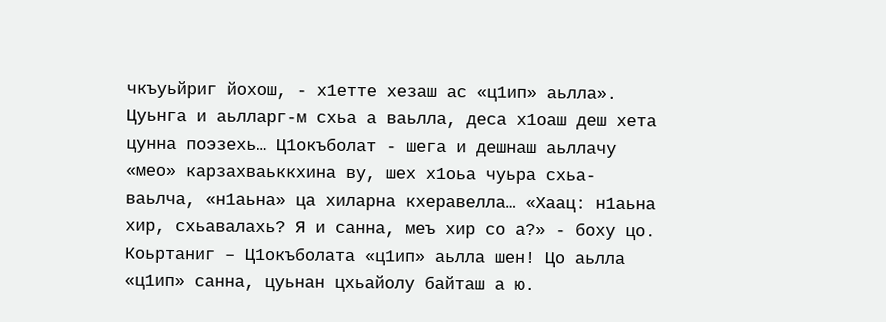чкъуьйриг йохош, - х1етте хезаш ас «ц1ип» аьлла». Цуьнга и аьлларг-м схьа а ваьлла, деса х1оаш деш хета цунна поэзехь… Ц1окъболат - шега и дешнаш аьллачу «мео» карзахваьккхина ву, шех х1оьа чуьра схьа- ваьлча, «н1аьна» ца хиларна кхеравелла… «Хаац: н1аьна хир, схьавалахь? Я и санна, меъ хир со а?» - боху цо.
Коьртаниг – Ц1окъболата «ц1ип» аьлла шен! Цо аьлла «ц1ип» санна, цуьнан цхьайолу байташ а ю.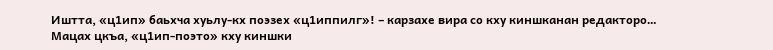Иштта, «ц1ип» баьхча хуьлу-кх поэзех «ц1иппилг»! – карзахе вира со кху киншканан редакторо…
Мацах цкъа, «ц1ип-поэто» кху киншки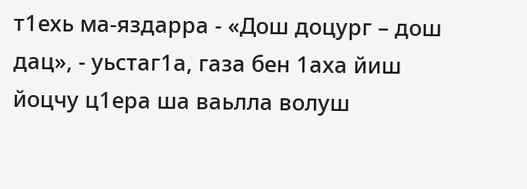т1ехь ма-яздарра - «Дош доцург – дош дац», - уьстаг1а, газа бен 1аха йиш йоцчу ц1ера ша ваьлла волуш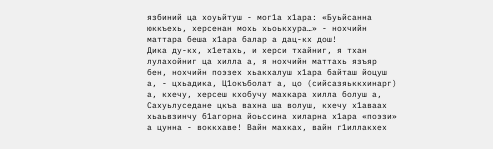язбиний ца хоуьйтуш - мог1а х1ара: «Буьйсанна юккъехь, херсенан мохь хьоькхура…» - нохчийн маттара беша х1ара балар а дац-кх дош!
Дика ду-кх, х1етахь, и херси тхайниг, я тхан лулахойниг ца хилла а, я нохчийн маттахь язъяр бен, нохчийн поэзех хьакхалуш х1ара байташ йоцуш а, - цхьадика, Ц1окъболат а, цо (сийсазяьккхинарг) а, кхечу, херсеш кхобучу махкара хилла болуш а, Сахуьлуседане цкъа вахна ша волуш, кхечу х1аваах хьаьвзинчу б1агорна йоьссина хиларна х1ара «поэзи» а цунна - воккхаве! Вайн махках, вайн г1иллакхех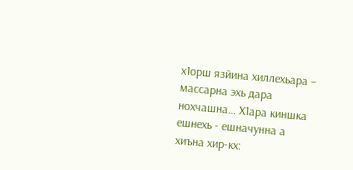х1орш язйина хиллехьара – массарна эхь дара нохчашна… Х1ара киншка ешнехь - ешначунна а хиъна хир-кх: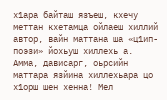х1ара байташ язъеш, кхечу меттан кхетамца ойлаеш хиллий автор, вайн маттана ша «ц1ип-поэзи» йохьуш хиллехь а.
Амма, дависарг, оьрсийн маттара язйина хиллехьара цо х1орш шен хенна! Мел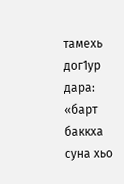тамехь дог1ур дара: «барт баккха суна хьо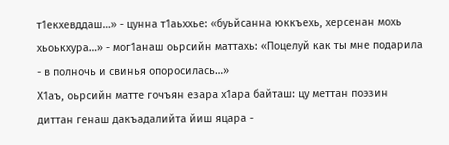т1екхевддаш…» - цунна т1аьххье: «буьйсанна юккъехь, херсенан мохь хьоькхура…» - мог1анаш оьрсийн маттахь: «Поцелуй как ты мне подарила - в полночь и свинья опоросилась…»
Х1аъ, оьрсийн матте гочъян езара х1ара байташ: цу меттан поэзин диттан генаш дакъадалийта йиш яцара -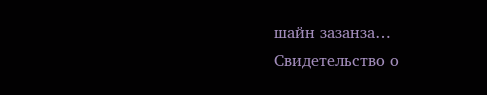шайн зазанза…
Свидетельство о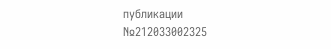публикации №212033002325